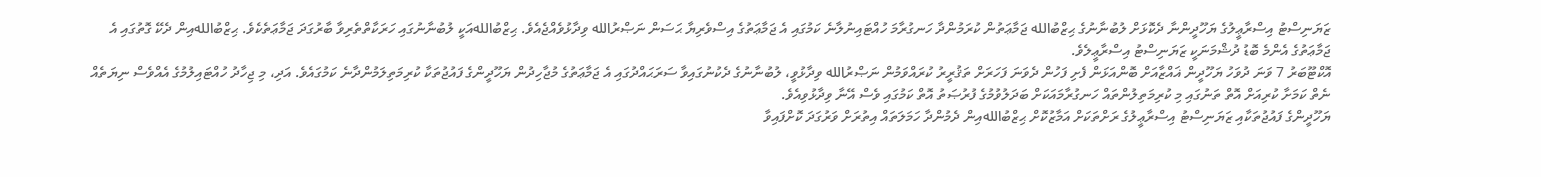ޒަޔަނިސްޓު އިސްރާޢީލުގެ ޔަހޫދީންނާ ދެކޮޅަށް ލުބުނާނުގެ ޙިޒްބުالله ޖަމާޢަތުން ކުރަމުންދާ ހަނގުރާމަ ހުއްޓައިނުލާނެ ކަމުގައި އެ ޖަމާޢަތުގެ އިސްވެރިޔާ ޙަސަން ނަޞްރުالله ވިދާޅުވެއްޖެއެވެ. ޙިޒްބުاللهއަކީ ލުބުނާނުގައި ހަރަކާތްތެރިވާ ބާރުގަދަ ޖަމާޢަތެކެވެ. ޙިޒްބުاللهއިން ދެކޭ ގޮތުގައި އެ ޖަމާޢަތުގެ އެންމެ ބޮޑު ދުޝްމަނަކީ ޒަޔަނިސްޓު އިސްރާޢީލެވެ.
އޮކްޓޫބަރު 7 ވަނަ ދުވަހު ޔަހޫދީން ޣައްޒާއަށް ބޮންއަޅަން ފެށި ފަހުން ދެވަނަ ފަހަރަށް ތަޤުރީރު ކުރައްވަމުން ނަޞްރުالله ވިދާޅުވީ، ލުބުނާނުގެ ދެކުނުގައިވާ ސަރަޙައްދުގައި އެ ޖަމާޢަތުގެ މުޖާހިދުން ޔަހޫދީންގެ ފައުޖުތަކާ ކުރިމަތިލަމުންދާނެ ކަމުގައެވެ. އަދި، މި ޖިހާދު ހުއްޓައިލުމުގެ އެއްވެސް ނިޔަތެއް ނެތް ކަމަށާ ކުރިއަށް އޮތް ތަނުގައި މި ކުރިމަތިލުންތައް ހަނގުރާމައަކަށް ބަދަލުވުމުގެ ފުރުޞަތު އޮތް ކަމުގައި ވެސް އޭނާ ވިދާޅުވިއެވެ.
ޔަހޫދީންގެ ފައުޖުތަކާއި ޒަޔަނިސްޓު އިސްރާޢީލުގެ ރަށްތަކަށް އަމާޒުކޮށް ޙިޒްބުاللهއިން ދެމުންދާ ހަމަލަތައް އިތުރަށް ވަރުގަދަ ކޮށްފައިވާ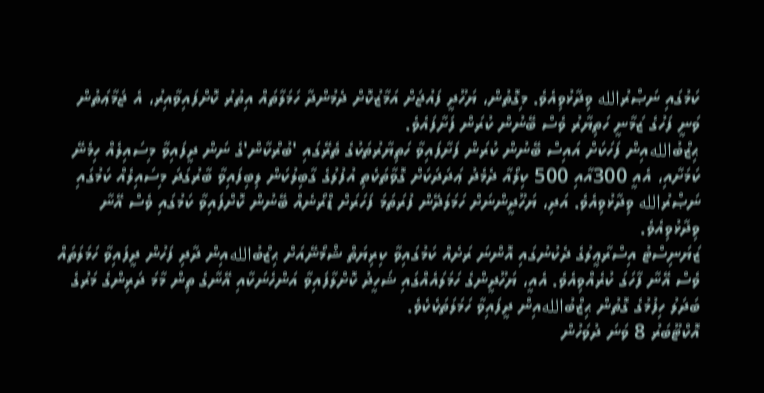ކަމުގައި ނަޞްރުالله ވިދާޅުވިއެވެ. މިގޮތުން، ޔަހޫދީ ފައުޖަށް އަމާޒުކޮށް ދެމުންދާ ހަމަލާތައް އިތުރު ކޮށްފައިވާއިރު، އެ ޖަމާޢަތުން ވަނީ ފަހުގެ ޒަމާނީ ހަތިޔާރު ވެސް ބޭނުން ކުރަން ފަށާފައެވެ.
ޙިޒްބުاللهއިން ފަހަކަށް އައިސް ބޭނުން ކުރަން ފަށާފައިވާ ހަތިޔާރުތަކުގެ ތެރޭގައި 'ބުރްކާން'ގެ ނަން ދީފައިވާ މިސައިލެއް ހިމެނޭ ކަމަށާއި، އެއީ 300އާއި 500 ކިލޯއާ ދެމެދު ޢަދަދަކަށް ގޮވާތަކެތި އުފުލުގެ ގާބިލުކަން ލިބިފައިވާ ބާރުގަދަ މިސައިލެއް ކަމުގައި ނަޞްރުالله ވިދާޅުވިއެވެ. އަދި، ޔަހޫދީންނަށް ހަމަލަދޭން ފުރަތަމަ ފަހަރަށް ޑްރޯނެއް ބޭނުން ކޮށްފައިވާ ކަމުގައި ވެސް އޭނާ ވިދާޅުވިއެވެ.
ޒަޔަނިސްޓު އިސްރާޢީލުގެ ދެކުނުގައި އޮންނަ ރަށެއް ކަމުގައިވާ ކިރިޔަތް ޝްމޯނޭއަށް ޙިޒްބުاللهއިން ދާދި ފަހުން ދީފައިވާ ހަމަލަތައް ވެސް އޭނާ ފާހަގަ ކުރެއްވިއެވެ. އެއީ، ޔަހޫދީންގެ ހަމަލައެއްގައި ޝަހީދު ކޮށްލާފައިވާ އަންހެނަކާއި އޭނާގެ ތިން މާމަ ދަރިންގެ މަރުގެ ބަދަލު ހިފުމުގެ ގޮތުން ޙިޒްބުاللهއިން ދީފައިވާ ހަމަލަތަކެކެވެ.
އޮކްޓޫބަރު 8 ވަނަ ދުވަހުން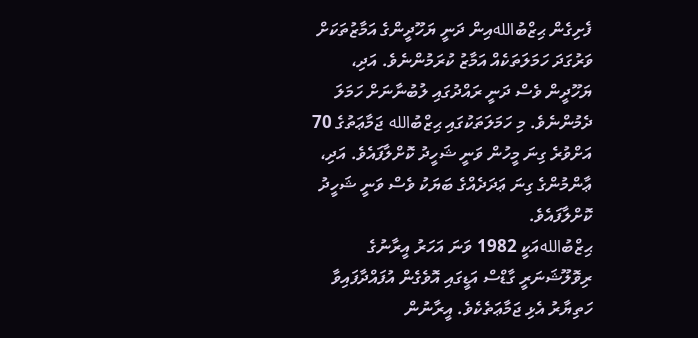ފެށިގެން ޙިޒްބުاللهއިން ދަނީ ޔަހޫދީންގެ އަމާޒުތަކަށް ވަރުގަދަ ހަމަލަތަކެއް އަމާޒު ކުރަމުންނެވެ. އަދި، ޔަހޫދީން ވެސް ދަނީ ރައްދުގައި ލުބުނާނަށް ހަމަލަ ދެމުންނެވެ. މި ހަމަލަތަކުގައި ޙިޒްބުالله ޖަމާޢަތުގެ 70 އަށްވުރެ ގިނަ މީހުން ވަނީ ޝަހީދު ކޮށްލާފައެވެ. އަދި، ޢާންމުންގެ ގިނަ ޢަދަދެއްގެ ބަޔަކު ވެސް ވަނީ ޝަހީދު ކޮށްލާފައެވެ.
ޙިޒްބުاللهއަކީ 1982 ވަނަ އަހަރު އީރާނުގެ ރިވޮލޫޝަނަރީ ގާޑްސް އަޑީގައި އޮވެގެން އުފައްދާފައިވާ ހަތިޔާރު އެޅި ޖަމާޢަތެކެވެ. އީރާނުން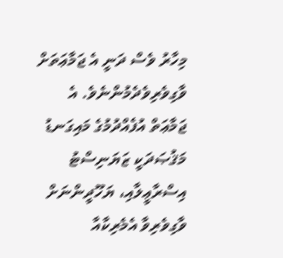މިހާރު ވެސް ދަނީ އެ ޖަމާޢަތަށް ވާގިވެރިވެދެމުންނެވެ. އެ ޖަމާޢަތް އުފެއްދުމުގެ މައިގަނޑު މަޤުޞަދަކީ ޒަޔަނިސްޓު އިސްރާޢީލާއި، ޔަހޫދީންނަށް ވާގިވެރިވާ އެމެރިކާއާ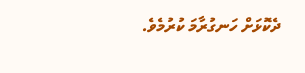ދެކޮޅަށް ހަނގުރާމަ ކުރުމެވެ.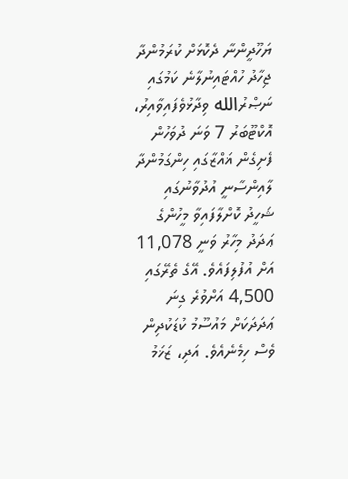ޔަހޫދީންނާ ދެކޮޅަށް ކުރަމުންދާ ޖިހާދު ހުއްޓައިނުލާނެ ކަމުގައި ނަޞްރުالله ވިދާޅުވެފައިވާއިރު، އޮކްޓޫބަރު 7 ވަނަ ދުވަހުން ފެށިގެން ޣައްޒާގައި ހިންގަމުންދާ ލާއިންސާނީ އުދުވާނުގައި ޝަހީދު ކޮށްލާފައިވާ މީހުންގެ ޢަދަދު މިހާރު ވަނީ 11,078 އަށް އުފުލިފައެވެ. އޭގެ ތެރޭގައި 4,500 އަށްވުރެ ގިނަ ޢަދަދަކަށް މައުސޫމު ކުޑަކުދިން ވެސް ހިމެނެއެވެ. އަދި، ޒަޚަމު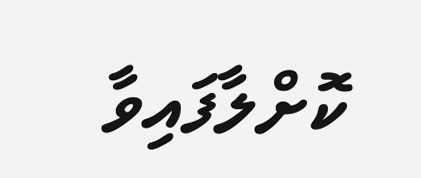ކޮށްލާފައިވާ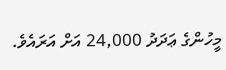މީހުންގެ ޢަދަދު 24,000 އަށް އަރައެވެ.